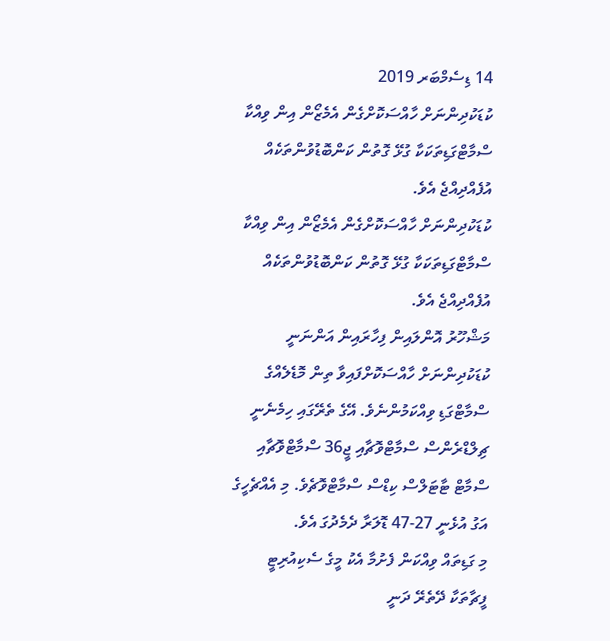14 ޑިސެމްބަރ 2019
ކުޑަކުދިންނަށް ހާއްސަކޮށްގެން އެމެޒޯން އިން ވިއްކާ ސްމާޓްގަޑިތަކަކާ ގުޅޭ ގޮތުން ކަންބޮޑުވުންތަކެއް އުފެއްދިއްޖެ އެވެ.
ކުޑަކުދިންނަށް ހާއްސަކޮށްގެން އެމެޒޯން އިން ވިއްކާ ސްމާޓްގަޑިތަކަކާ ގުޅޭ ގޮތުން ކަންބޮޑުވުންތަކެއް އުފެއްދިއްޖެ އެވެ.
މަޝްހޫރު އޮންލައިން ފިހާރައިން އަންނަނީ ކުޑަކުދިންނަށް ހާއްސަކޮށްފައިވާ ތިން މޮޑެލެއްގެ ސްމާޓްގަޑި ވިއްކަމުންނެވެ. އޭގެ ތެރޭގައި ހިމެނެނީ ޗިލްޑްރެންސް ސްމާޓްވޮޗާއި ޖީ36 ސްމާޓްވޮޗާއި ސްމާޓް ޓާޓަލްސް ކިޑްސް ސްމާޓްވޮޗެވެ. މި އެއްޗެހީގެ އަގު އުޅެނީ 27-47 ޑޮލަރާ ދެމެދުގަ އެވެ.
މި ގަޑިތައް ވިއްކަން ފެށުމާ އެކު މީގެ ސެކިއުރިޓީ ފީޗާތަކާ ދޭތެރޭ ދަނީ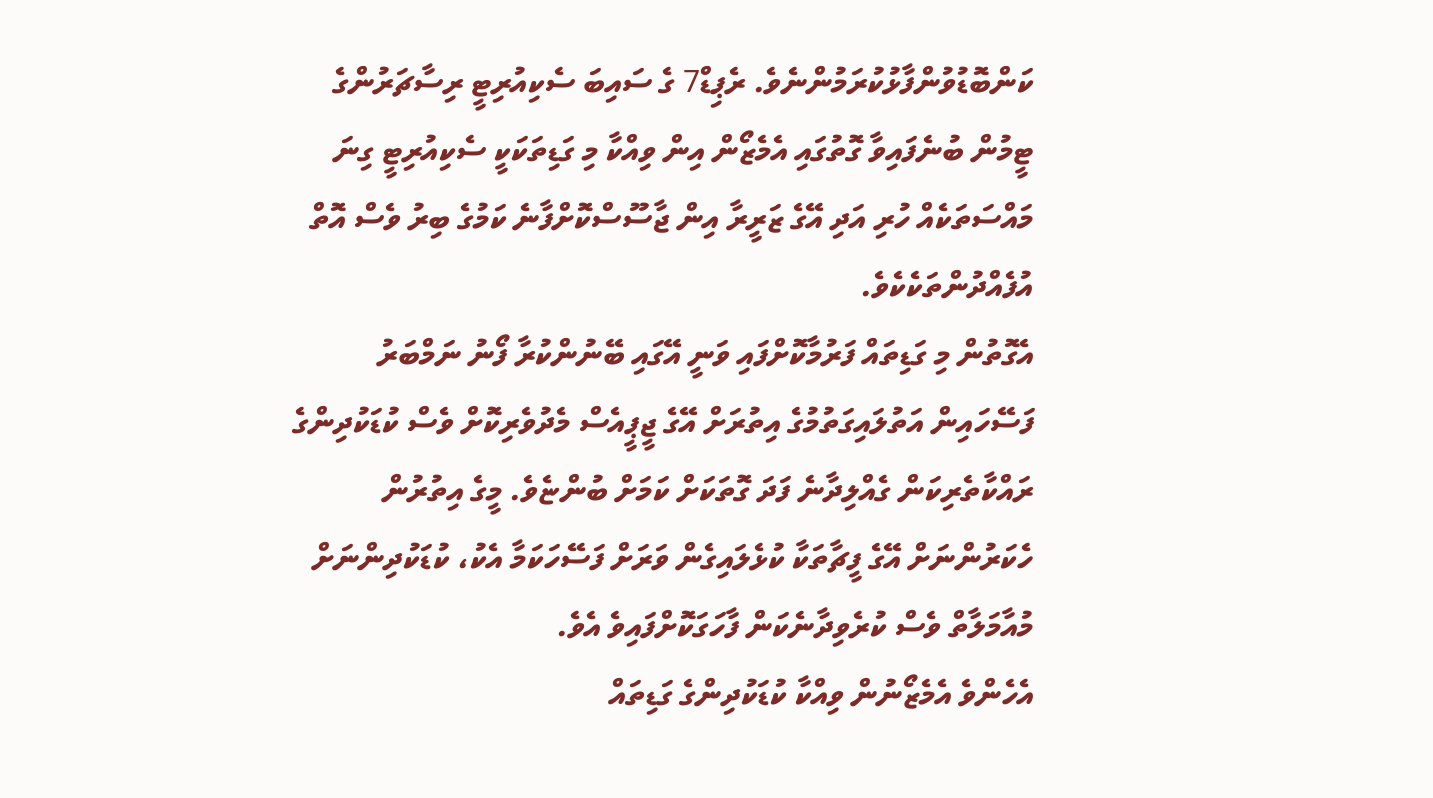ކަންބޮޑުވުންފާޅުކުރަމުންނެވެ. ރެޕިޑް7 ގެ ސައިބަ ސެކިއުރިޓީ ރިސާޗަރުންގެ ޓީމުން ބުނެފައިވާ ގޮތުގައި އެމެޒޯން އިން ވިއްކާ މި ގަޑިތަކަކީ ސެކިއުރިޓީ ގިނަ މައްސަތަކެއް ހުރި އަދި އޭގެ ޒަރީރާ އިން ޖާސޫސްކޮށްފާނެ ކަމުގެ ބިރު ވެސް އޮތް އުފެއްދުންތަކެކެވެ.
އެގޮތުން މި ގަޑިތައް ފަރުމާކޮށްފައި ވަނީ އޭގައި ބޭނުންކުރާ ފޯނު ނަމްބަރު ފަސޭހައިން އަތުލައިގަތުމުގެ އިތުރަށް އޭގެ ޖީޕީއެސް މެދުވެރިކޮށް ވެސް ކުޑަކުދިންގެ ރައްކާތެރިކަން ގެއްލިދާނެ ފަދަ ގޮތަކަށް ކަމަށް ބުންޏެވެ. މީގެ އިތުރުން ހެކަރުންނަށް އޭގެ ފީޗާތަކާ ކުޅެލައިގެން ވަރަށް ފަސޭހަކަމާ އެކު، ކުޑަކުދިންނަށް މުއާމަލާތް ވެސް ކުރެވިދާނެކަން ފާހަގަކޮށްފައިވެ އެވެ.
އެހެންވެ އެމެޒޯނުން ވިއްކާ ކުޑަކުދިންގެ ގަޑިތައް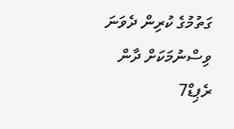ގަތުމުގެ ކުރިން ދެވަނަ ވިސްނުމަކަށް ދާން ރެޕިޑް7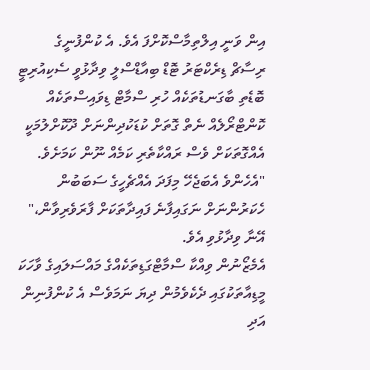އިން ވަނީ އިލްތިމާސްކޮށްފަ އެވެ. އެ ކުންފުނީގެ ރިސާޗް ޑިރެކްޓަރު ޓޮޑް ބިއާޑްސްލީ ވިދާޅުވީ ސެކިއުރިޓީ ބޮޑެތި ބާގަނޑުތަކެއް ހުރި ސްމާޓް ޑިވައިސްތަކެއް ކޮންޓްރޯލެއް ނެތް ގޮތަށް ކުޑަކުދިންނަށް ދޫކޮށްލުމަކީ އެއްގޮތަކަށް ވެސް ރައްކާތެރި ކަމެއް ނޫން ކަމަށެވެ.
"އެހެންވެ އެބަޖެހޭ މިފަދަ އެއްޗެހީގެ ސަބަބުން ހެކަރުންނަށް ނަގައިފާނެ ފައިދާތަކަށް ފާރަވެރިވާން،" އޭނާ ވިދާޅުވި އެވެ.
އެމެޒޯނުން ވިއްކާ ސްމާޓްގަޑިތަކެއްގެ މައްސަލައިގެ ވާހަކަ މީޑިއާތަކުގައި ދެކެވެމުން ދިޔަ ނަމަވެސް އެ ކުންފުނިން އަދި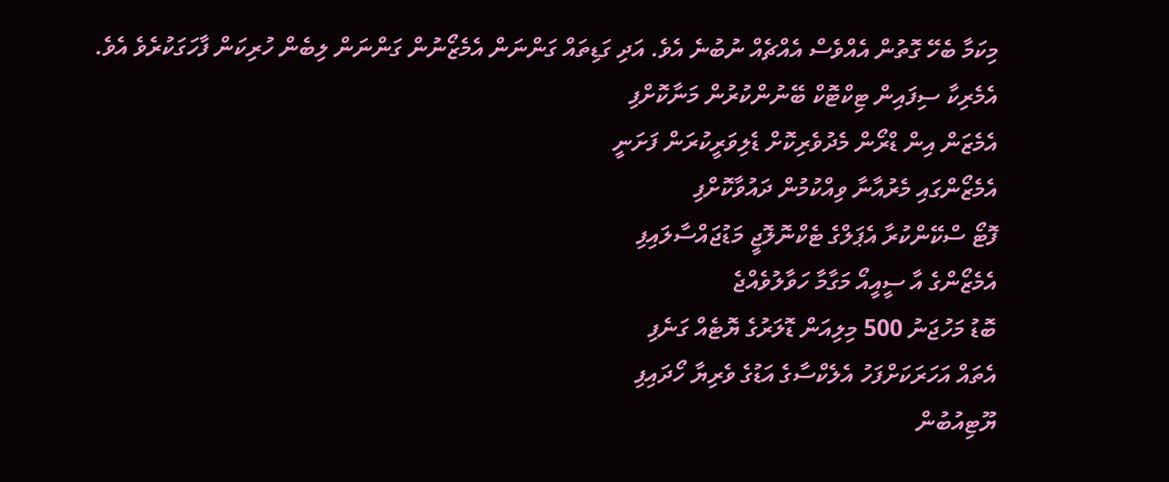މިކަމާ ބެހޭ ގޮތުން އެއްވެސް އެއްޗެއް ނުބުނެ އެވެ. އަދި ގަޑިތައް ގަންނަން އެމެޒޯނުން ގަންނަން ލިބެން ހުރިކަން ފާހަގަކުރެވެ އެވެ.
އެމެރިކާ ސިފައިން ޓިކްޓޮކް ބޭނުންކުރުން މަނާކޮށްފި
އެމެޒަން އިން ޑްރޯން މެދުވެރިކޮށް ޑެލިވަރީކުރަން ފަށަނީ
އެމެޒޯންގައި މެރުއާނާ ވިއްކުމުން ދައުވާކޮށްފި
ފޮޓޯ ސްކޭންކުރާ އެޕަލްގެ ޓެކްނޮލޮޖީ މަޑުޖައްސާލައިފި
އެމެޒޯންގެ އާ ސީއީއޯ މަގާމާ ހަވާލުވެއްޖެ
ބޮޑު މަހުޖަނު 500 މިލިއަން ޑޮލަރުގެ ޔޮޓެއް ގަނެފި
އެތައް އަހަރަކަށްފަހު އެލެކްސާގެ އަޑުގެ ވެރިޔާ ހޯދައިފި
ޔޫޓިއުބުން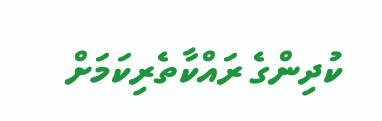ކުދިންގެ ރައްކާތެރިކަމަށް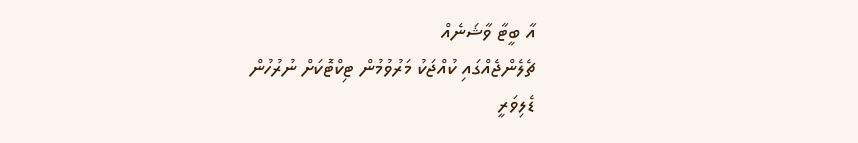އާ ބީޓާ ވާޝަނެއް
ޗެލެންޖެއްގައި ކުއްޖަކު މަރުވުމުން ޓިކްޓޮކަށް ނުރުހުން
ޑެލިވަރީ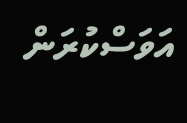އަވަސްކުރަން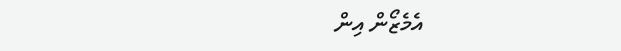އެމެޒޯން އިން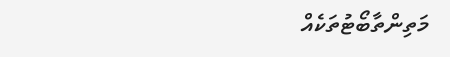މަތިންތާބޯޓުތަކެއް